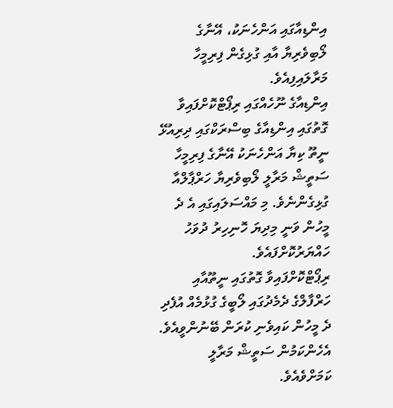އިންޑިއާގައި އަންހެނަކު، އޭނާގެ ލޯބިވެރިޔާ އާއި ގުޅިގެން ފިރިމީހާ މަރާލައިފިއެވެ.
އިންޑިއާގެ ނޫހެއްގައި ރިޕޯޓްކޮށްފައިވާ ގޮތުގައި އިންޑިއާގެ ބިސްރަކްގައި ދިރިއުޅޭ ނީތޫ ކިޔާ އަންހެނަކު އޭނާގެ ފިރިމީހާ ސަތީޝް މަރާލީ ލޯބިވެރިޔާ ހަރްޕާލްއާ ގުޅިގެންނެވެ. މި މައްސަލައިގައި އެ ދެ މީހުން ވަނީ މިދިޔަ ހޮނިހިރު ދުވަހު ހައްޔަރުކޮށްފައެވެ.
ރިޕޯޓްކޮށްފައިވާ ގޮތުގައި ނީތޫއާއި ހަރްފާލްގެ ދެމެދުގައި ލޯބީގެ ގުޅުމެއް އުފެދި ދެ މީހުން ކައިވެނި ކުރަން ބޭނުންވީއެވެ. އެހެންކަމުން ސަތީޝް މަރާލީ ކަމަށްވެއެވެ.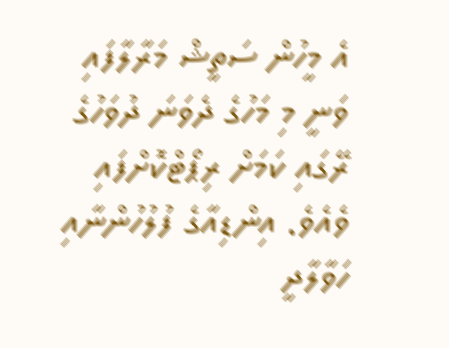އެ މީހުން ސަތީޝް މަރާލާފައި ވަނީ މި މަހުގެ ދެވަނަ ދުވަހުގެ ރޭގައި ކަމަށް ރިޕޯޓްކޮށްފައި ވެއެވެ. އިންޑިއާގެ ފުލުހުންނާއި ހަވާލާދީ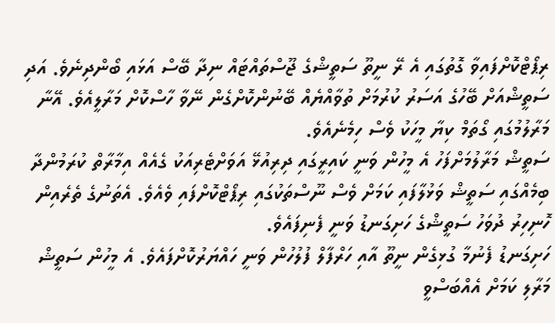ރިޕޯޓްކޮށްފައިވާ ގޮތުގައި އެ ރޭ ނީތޫ ސަތީޝްގެ ޖޫސްތައްޓައް ނިދާ ބޭސް އަޅައި ބޯންދިނެވެ. އަދި ސަތީޝްއަށް ބޭހުގެ އަސަރު ކުރުމަށް ތުވާއްޔެއް ބޭނުންކޮށްގެން ނޭވާ ހާސްކޮށް މަރާލީއެވެ. އޭނާ މަރާލުމުގައި ގޯތަމް ކިޔާ މީހަކު ވެސް ހިމެނެއެވެ.
ސަތީޝް މަރާލުމަށްފަހު އެ މީހުން ވަނީ ކައިރީގައި ދިރިއުޅޭ އަވަށްޓެރިއަކު ގެއެއް އިމާރާތް ކުރަމުންދާ ބިމެއްގައި ސަތީޝް ވަޅުލާފައި ކަމަށް ވެސް ނޫސްތަކުގައި ރިޕޯޓްކޮށްފައި ވެއެވެ. އެތަނުގެ ތެރެއިން ހޮނިހިރު ދުވަހު ސަތީޝްގެ ހަށިގަނޑު ވަނީ ފެނިފައެވެ.
ހަށިގަނޑު ފެނުމާ ގުޅިގެން ނީތޫ އާއި ހަރްފާލް ފުލުހުން ވަނީ ހައްޔަރުކޮށްފައެވެ. އެ މީހުން ސަތީޝް މަރާލި ކަމަށް އެއްބަސްވީ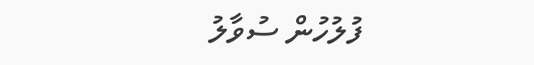ފުލުހުން ސުވާލު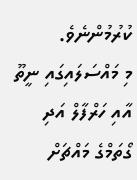ކުރުމުންނެވެ.
މި މައްސަލައިގައި ނީތޫ އާއި ހަރްފާލް އަދި ގޯތަމްގެ މައްޗަށް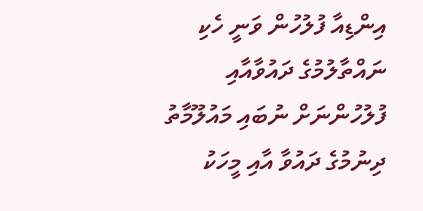އިންޑިއާ ފުލުހުން ވަނީ ހެކި ނައްތާލުމުގެ ދައުވާއާއި ފުލުހުންނަށް ނުބައި މައުލޫމާތު ދިނުމުގެ ދައުވާ އާއި މީހަކު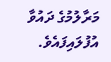މަރާލުމުގެ ދައުވާ އުފުލައިފައެވެ.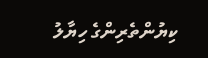ކިޔުންތެރިންގެ ހިޔާލު